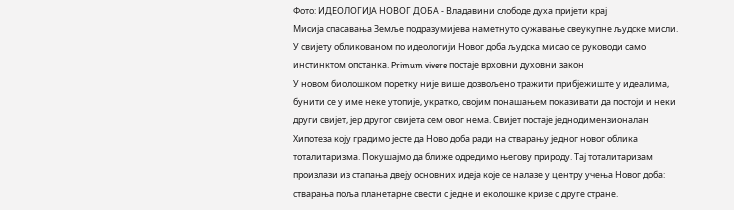Фото: ИДЕОЛОГИЈA НОВОГ ДОБA - Владавини слободе духа пријети крај
Мисија спасавања Земље подразумијева наметнуто сужавање свеукупне људске мисли. У свијету обликованом по идеологији Новог доба људска мисао се руководи само инстинктом опстанка. Primum vivere постаје врховни духовни закон
У новом биолошком поретку није више дозвољено тражити прибјежиште у идеалима, бунити се у име неке утопије, укратко, својим понашањем показивати да постоји и неки други свијет, јер другог свијета сем овог нема. Свијет постаје једнодимензионалан
Хипотеза коју градимо јесте да Ново доба ради на стварању једног новог облика тоталитаризма. Покушајмо да ближе одредимо његову природу. Тај тоталитаризам произлази из стапања двеју основних идеја које се налазе у центру учења Новог доба: стварања поља планетарне свести с једне и еколошке кризе с друге стране.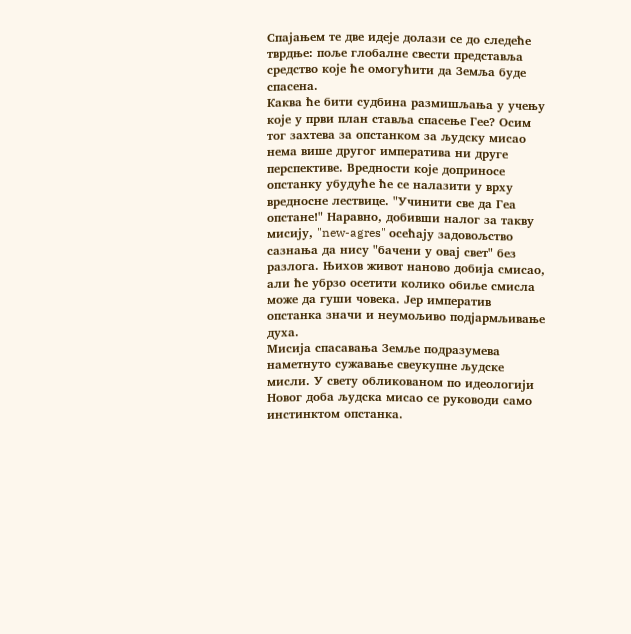Спајањем те две идеје долази се до следеће тврдње: поље глобалне свести представља средство које ће омогућити да Земља буде спасена.
Каква ће бити судбина размишљања у учењу које у први план ставља спасење Гее? Осим тог захтева за опстанком за људску мисао нема више другог императива ни друге перспективе. Вредности које доприносе опстанку убудуће ће се налазити у врху вредносне лествице. "Учинити све да Геа опстане!" Наравно, добивши налог за такву мисију, "new-agres" осећају задовољство сазнања да нису "бачени у овај свет" без разлога. Њихов живот наново добија смисао, али ће убрзо осетити колико обиље смисла може да гуши човека. Јер императив опстанка значи и неумољиво подјармљивање духа.
Мисија спасавања Земље подразумева наметнуто сужавање свеукупне људске мисли. У свету обликованом по идеологији Новог доба људска мисао се руководи само инстинктом опстанка.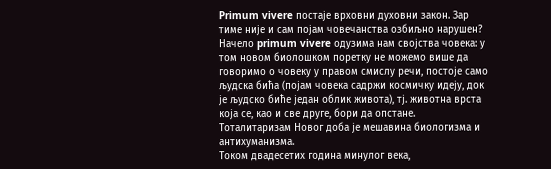Primum vivere постаје врховни духовни закон. Зар тиме није и сам појам човечанства озбиљно нарушен? Начело primum vivere одузима нам својства човека: у том новом биолошком поретку не можемо више да говоримо о човеку у правом смислу речи, постоје само људска бића (појам човека садржи космичку идеју, док је људско биће један облик живота), тј. животна врста која се, као и све друге, бори да опстане. Тоталитаризам Новог доба је мешавина биологизма и антихуманизма.
Током двадесетих година минулог века,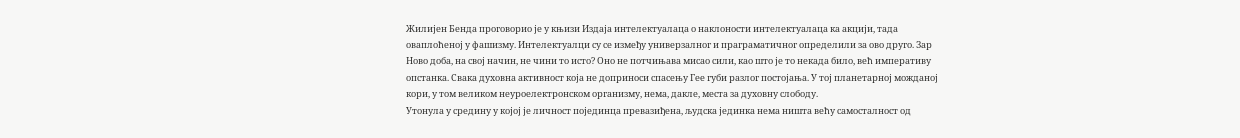Жилијен Бенда проговорио је у књизи Издаја интелектуалаца о наклоности интелектуалаца ка акцији, тада оваплоћеној у фашизму. Интелектуалци су се између универзалног и праграматичног определили за ово друго. Зар Ново доба, на свој начин, не чини то исто? Оно не потчињава мисао сили, као што је то некада било, већ императиву опстанка. Свака духовна активност која не доприноси спасењу Гее губи разлог постојања. У тој планетарној можданој кори, у том великом неуроелектронском организму, нема, дакле, места за духовну слободу.
Утонула у средину у којој је личност појединца превазиђена, људска јединка нема ништа већу самосталност од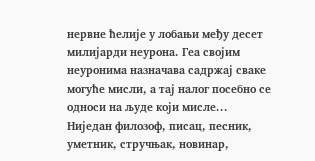нервне ћелије у лобањи међу десет милијарди неурона. Геа својим неуронима назначава садржај сваке могуће мисли, а тај налог посебно се односи на људе који мисле...
Ниједан филозоф, писац, песник, уметник, стручњак, новинар,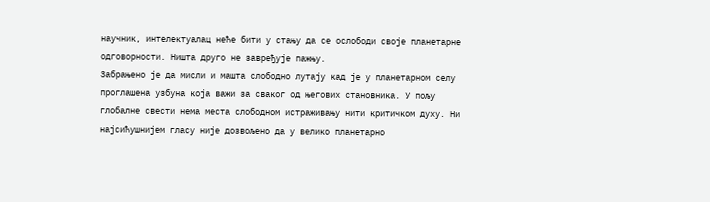научник, интелектуалац неће бити у стању да се ослободи своје планетарне одговорности. Ништа друго не завређује пажњу.
Забрањено је да мисли и машта слободно лутају кад је у планетарном селу проглашена узбуна која важи за сваког од његових становника. У пољу глобалне свести нема места слободном истраживању нити критичком духу. Ни најсићушнијем гласу није дозвољено да у велико планетарно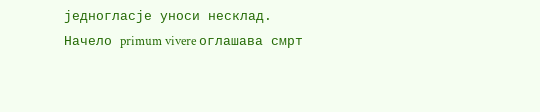једногласје уноси несклад.
Начело primum vivere оглашава смрт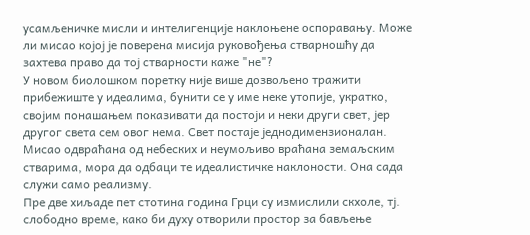усамљеничке мисли и интелигенције наклоњене оспоравању. Може ли мисао којој је поверена мисија руковођења стварношћу да захтева право да тој стварности каже "не"?
У новом биолошком поретку није више дозвољено тражити прибежиште у идеалима, бунити се у име неке утопије, укратко, својим понашањем показивати да постоји и неки други свет, јер другог света сем овог нема. Свет постаје једнодимензионалан. Мисао одвраћана од небеских и неумољиво враћана земаљским стварима, мора да одбаци те идеалистичке наклоности. Она сада служи само реализму.
Пре две хиљаде пет стотина година Грци су измислили скхоле, тј. слободно време, како би духу отворили простор за бављење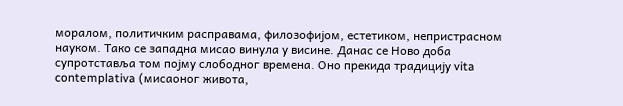моралом, политичким расправама, филозофијом, естетиком, непристрасном науком. Тако се западна мисао винула у висине. Данас се Ново доба супротставља том појму слободног времена. Оно прекида традицију vita contemplativa (мисаоног живота,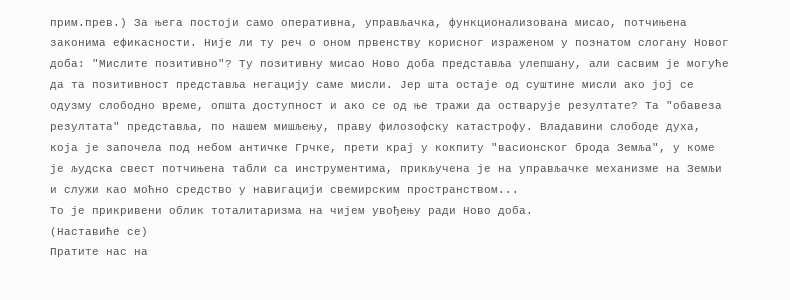прим.прев.) За њега постоји само оперативна, управљачка, функционализована мисао, потчињена законима ефикасности. Није ли ту реч о оном првенству корисног израженом у познатом слогану Новог доба: "Мислите позитивно"? Ту позитивну мисао Ново доба представља улепшану, али сасвим је могуће да та позитивност представља негацију саме мисли. Јер шта остаје од суштине мисли ако јој се одузму слободно време, општа доступност и ако се од ње тражи да остварује резултате? Та "обавеза резултата" представља, по нашем мишљењу, праву филозофску катастрофу. Владавини слободе духа, која је започела под небом античке Грчке, прети крај у кокпиту "васионског брода Земља", у коме је људска свест потчињена табли са инструментима, прикључена је на управљачке механизме на Земљи и служи као моћно средство у навигацији свемирским пространством...
То је прикривени облик тоталитаризма на чијем увођењу ради Ново доба.
(Наставиће се)
Пратите нас на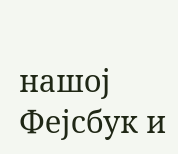нашој Фејсбук и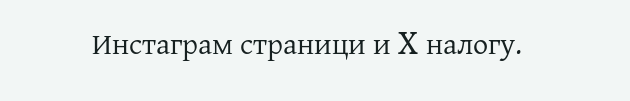Инстаграм страници и X налогу.